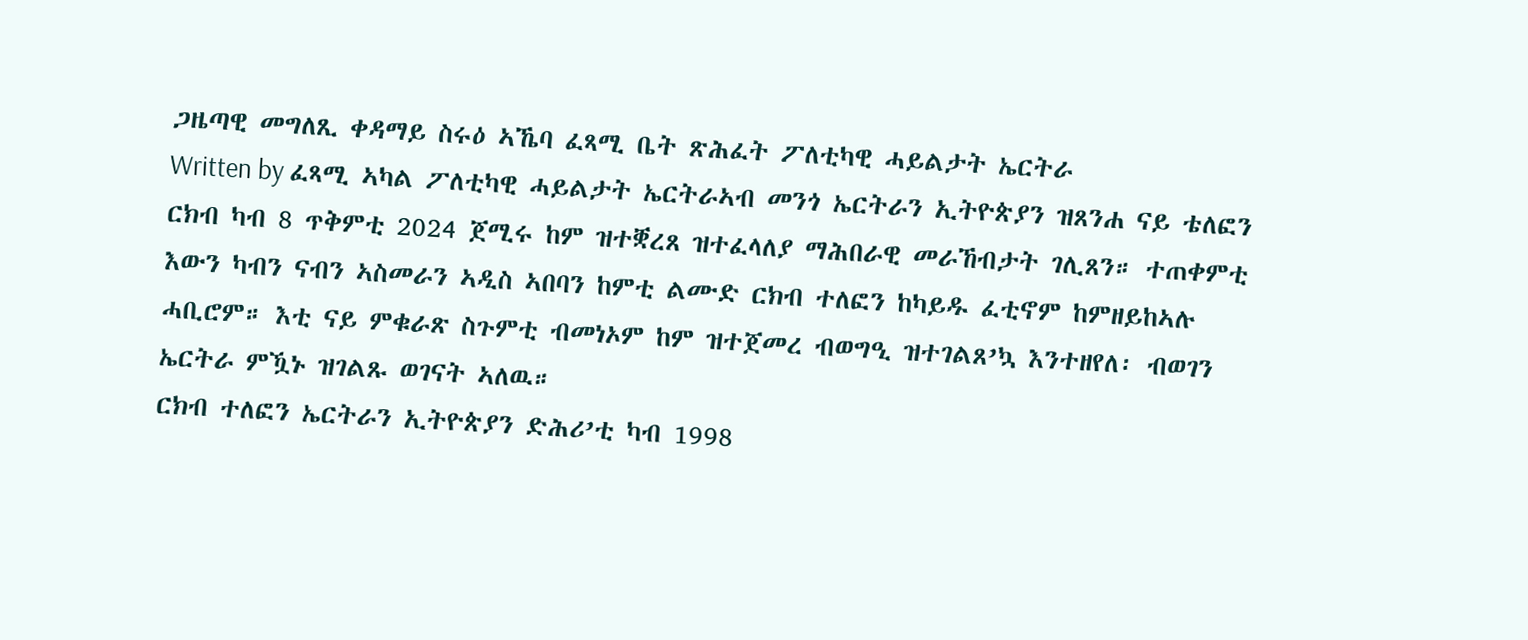ጋዜጣዊ መግለጺ ቀዳማይ ስሩዕ ኣኼባ ፈጻሚ ቤት ጽሕፈት ፖለቲካዊ ሓይልታት ኤርትራ
Written by ፈጻሚ ኣካል ፖለቲካዊ ሓይልታት ኤርትራኣብ መንጎ ኤርትራን ኢትዮጵያን ዝጸንሐ ናይ ቴለፎን ርክብ ካብ 8 ጥቅምቲ 2024 ጀሚሩ ከም ዝተቛረጸ ዝተፈላለያ ማሕበራዊ መራኸብታት ገሊጸን። ተጠቀምቲ እውን ካብን ናብን ኣስመራን ኣዲስ ኣበባን ከምቲ ልሙድ ርክብ ተለፎን ከካይዱ ፈቲኖም ከምዘይከኣሉ ሓቢሮም። እቲ ናይ ምቁራጽ ስጉምቲ ብመነኦም ከም ዝተጀመረ ብወግዒ ዝተገልጸ’ኳ እንተዘየለ፡ ብወገን ኤርትራ ምዃኑ ዝገልጹ ወገናት ኣለዉ።
ርክብ ተለፎን ኤርትራን ኢትዮጵያን ድሕሪ’ቲ ካብ 1998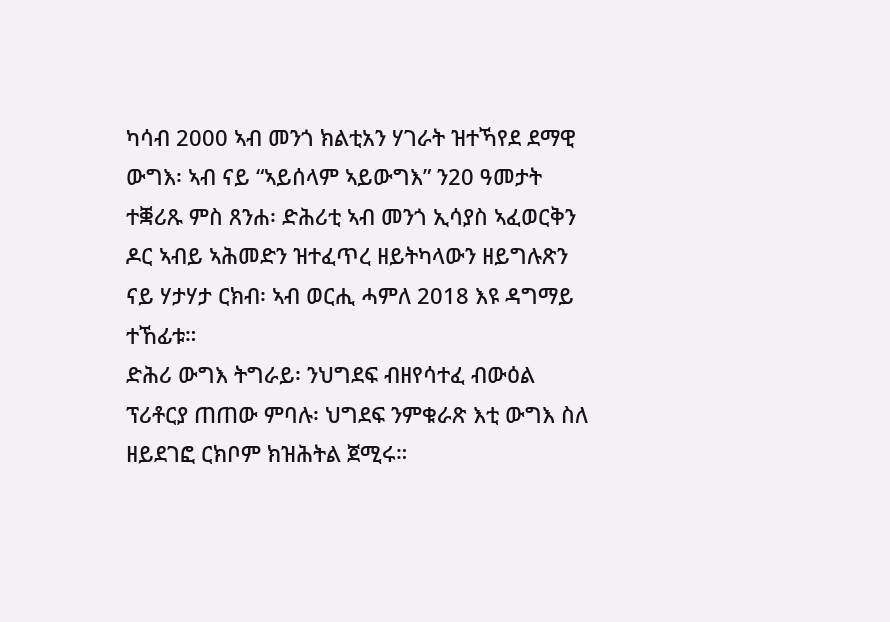ካሳብ 2000 ኣብ መንጎ ክልቲአን ሃገራት ዝተኻየደ ደማዊ ውግእ፡ ኣብ ናይ “ኣይሰላም ኣይውግእ” ን20 ዓመታት ተቛሪጹ ምስ ጸንሐ፡ ድሕሪቲ ኣብ መንጎ ኢሳያስ ኣፈወርቅን ዶር ኣብይ ኣሕመድን ዝተፈጥረ ዘይትካላውን ዘይግሉጽን ናይ ሃታሃታ ርክብ፡ ኣብ ወርሒ ሓምለ 2018 እዩ ዳግማይ ተኸፊቱ።
ድሕሪ ውግእ ትግራይ፡ ንህግደፍ ብዘየሳተፈ ብውዕል ፕሪቶርያ ጠጠው ምባሉ፡ ህግደፍ ንምቁራጽ እቲ ውግእ ስለ ዘይደገፎ ርክቦም ክዝሕትል ጀሚሩ።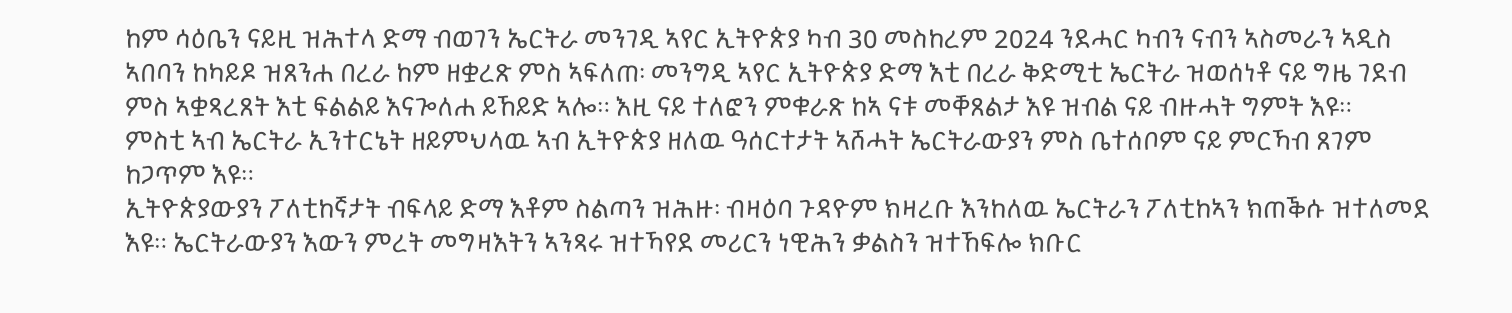ከም ሳዕቤን ናይዚ ዝሕተላ ድማ ብወገን ኤርትራ መንገዲ ኣየር ኢትዮጵያ ካብ 30 መስከረም 2024 ንደሓር ካብን ናብን ኣስመራን ኣዲስ ኣበባን ከካይዶ ዝጸንሐ በረራ ከም ዘቋረጽ ምስ ኣፍለጠ፡ መንግዲ ኣየር ኢትዮጵያ ድማ እቲ በረራ ቅድሚቲ ኤርትራ ዝወሰነቶ ናይ ግዜ ገደብ ምስ ኣቋጻረጸት እቲ ፍልልይ እናጐለሐ ይኸይድ ኣሎ። እዚ ናይ ተለፎን ምቁራጽ ከኣ ናቱ መቐጸልታ እዩ ዝብል ናይ ብዙሓት ግምት እዩ።
ምስቲ ኣብ ኤርትራ ኢንተርኔት ዘይምህላዉ ኣብ ኢትዮጵያ ዘለዉ ዓሰርተታት ኣሸሓት ኤርትራውያን ምስ ቤተሰቦም ናይ ምርኻብ ጸገም ከጋጥም እዩ።
ኢትዮጵያውያን ፖለቲከኛታት ብፍላይ ድማ እቶም ስልጣን ዝሕዙ፡ ብዛዕባ ጉዳዮም ክዛረቡ እንከለዉ ኤርትራን ፖለቲከኣን ክጠቕሱ ዝተለመደ እዩ። ኤርትራውያን እውን ምረት መግዛእትን ኣንጻሩ ዝተኻየደ መሪርን ነዊሕን ቃልስን ዝተኸፍሎ ክቡር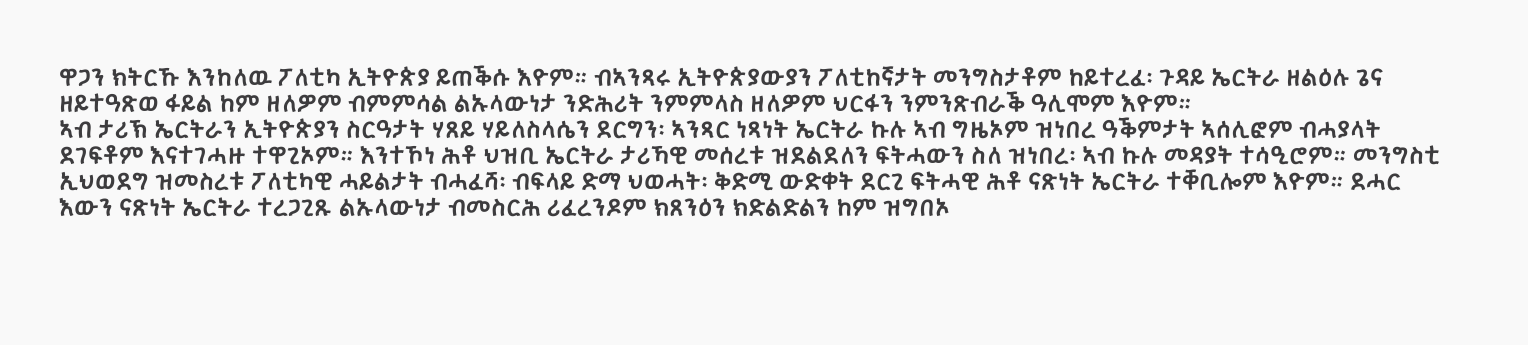ዋጋን ክትርኹ እንከለዉ ፖለቲካ ኢትዮጵያ ይጠቕሱ እዮም። ብኣንጻሩ ኢትዮጵያውያን ፖለቲከኛታት መንግስታቶም ከይተረፈ፡ ጉዳይ ኤርትራ ዘልዕሉ ጌና ዘይተዓጽወ ፋይል ከም ዘለዎም ብምምሳል ልኡላውነታ ንድሕሪት ንምምላስ ዘለዎም ህርፋን ንምንጽብራቕ ዓሊሞም እዮም።
ኣብ ታሪኽ ኤርትራን ኢትዮጵያን ስርዓታት ሃጸይ ሃይለስላሴን ደርግን፡ ኣንጻር ነጻነት ኤርትራ ኩሉ ኣብ ግዜኦም ዝነበረ ዓቕምታት ኣሰሊፎም ብሓያላት ደገፍቶም እናተገሓዙ ተዋጊኦም። እንተኾነ ሕቶ ህዝቢ ኤርትራ ታሪኻዊ መሰረቱ ዝደልደለን ፍትሓውን ስለ ዝነበረ፡ ኣብ ኩሉ መዳያት ተሳዒሮም። መንግስቲ ኢህወደግ ዝመስረቱ ፖለቲካዊ ሓይልታት ብሓፈሻ፡ ብፍላይ ድማ ህወሓት፡ ቅድሚ ውድቀት ደርጊ ፍትሓዊ ሕቶ ናጽነት ኤርትራ ተቐቢሎም እዮም። ደሓር እውን ናጽነት ኤርትራ ተረጋጊጹ ልኡላውነታ ብመስርሕ ሪፈረንዶም ክጸንዕን ክድልድልን ከም ዝግበኦ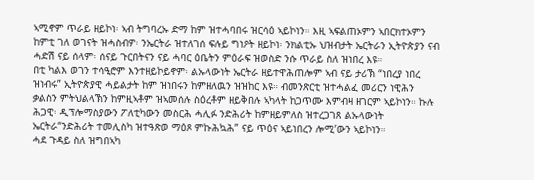ኣሚኖም ጥራይ ዘይኮነ፡ ኣብ ትግባረኡ ድማ ከም ዝተሓባበሩ ዝርሳዕ ኣይኮነን። እዚ ኣፍልጠኦምን ኣበርክተኦምን ከምቲ ገለ ወገናት ዝሓስብዎ፡ ንኤርትራ ዝተለገሰ ፍሉይ ግነዖት ዘይኮነ፡ ንክልቲኡ ህዝብታት ኤርትራን ኢትዮጵያን ናብ ሓድሽ ናይ ሰላም፡ ሰናይ ጉርበትናን ናይ ሓባር ዕቤትን ምዕራፍ ዝወስድ ንሱ ጥራይ ስለ ዝነበረ እዩ።
በቲ ካልእ ወገን ተሳዒሮም እንተዘይኮይኖም፡ ልኡላውነት ኤርትራ ዘይተዋሕጠሎም ኣብ ናይ ታሪኽ “ነበረያ ነበረ ዝነብሩ” ኢትዮጵያዊ ሓይልታት ከም ዝነበሩን ከምዘለዉን ዝዝከር እዩ። ብመንጽርቲ ዝተሓልፈ መሪርን ነዊሕን ቃልስን ምትህልላኽን ከምዚኣቶም ዝኣመሰሉ ስዕረቶም ዘይቅበሉ ኣካላት ከጋጥሙ እምብዛ ዘገርም ኣይኮነን። ኩሉ ሕጋዊ፡ ዲፕሎማስያውን ፖለቲካውን መስርሕ ሓሊፉ ንድሕሪት ከምዘይምለስ ዝተረጋገጸ ልኡላውነት ኤርትራ“ንድሕሪት ተመሊስካ ዝተዓጽወ ማዕጾ ምኩሕኳሕ” ናይ ጥዕና ኣይነበረን ሎሚ’ውን ኣይኮነን።
ሓደ ጉዳይ ስለ ዝግበኣካ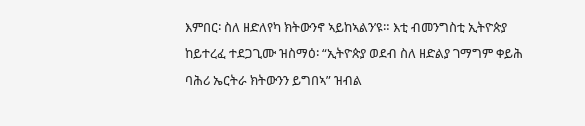እምበር፡ ስለ ዘድለየካ ክትውንኖ ኣይከኣልን’ዩ። እቲ ብመንግስቲ ኢትዮጵያ ከይተረፈ ተደጋጊሙ ዝስማዕ፡ “ኢትዮጵያ ወደብ ስለ ዘድልያ ገማግም ቀይሕ ባሕሪ ኤርትራ ክትውንን ይግበኣ” ዝብል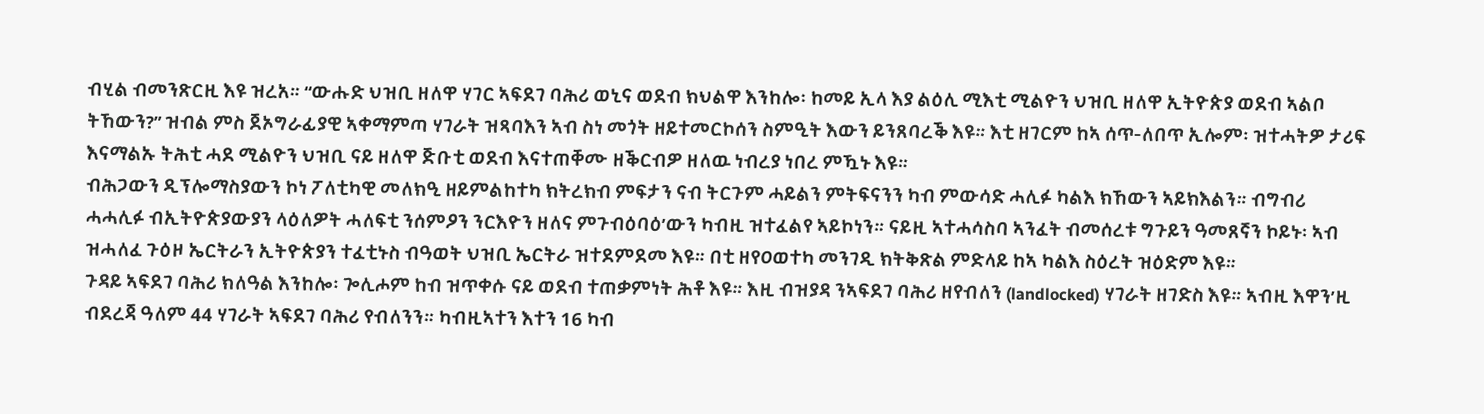ብሂል ብመንጽርዚ እዩ ዝረአ። “ውሑድ ህዝቢ ዘለዋ ሃገር ኣፍደገ ባሕሪ ወኒና ወደብ ክህልዋ እንከሎ፡ ከመይ ኢላ እያ ልዕሊ ሚእቲ ሚልዮን ህዝቢ ዘለዋ ኢትዮጵያ ወደብ ኣልቦ ትኸውን?” ዝብል ምስ ጀኦግራፊያዊ ኣቀማምጣ ሃገራት ዝጻባእን ኣብ ስነ መጎት ዘይተመርኮሰን ስምዒት እውን ይንጸባረቕ እዩ። እቲ ዘገርም ከኣ ሰጥ-ለበጥ ኢሎም፡ ዝተሓትዎ ታሪፍ እናማልኡ ትሕቲ ሓደ ሚልዮን ህዝቢ ናይ ዘለዋ ጅቡቲ ወደብ እናተጠቐሙ ዘቕርብዎ ዘለዉ ነብረያ ነበረ ምዃኑ እዩ።
ብሕጋውን ዲፕሎማስያውን ኮነ ፖለቲካዊ መለክዒ ዘይምልከተካ ክትረክብ ምፍታን ናብ ትርጉም ሓይልን ምትፍናንን ካብ ምውሳድ ሓሊፉ ካልእ ክኸውን ኣይክእልን። ብግብሪ ሓሓሊፉ ብኢትዮጵያውያን ላዕለዎት ሓለፍቲ ንሰምዖን ንርእዮን ዘለና ምጉብዕባዕ’ውን ካብዚ ዝተፈልየ ኣይኮነን። ናይዚ ኣተሓሳስባ ኣንፈት ብመሰረቱ ግጉይን ዓመጸኛን ኮይኑ፡ ኣብ ዝሓለፈ ጉዕዞ ኤርትራን ኢትዮጵያን ተፈቲኑስ ብዓወት ህዝቢ ኤርትራ ዝተደምደመ እዩ። በቲ ዘየዐወተካ መንገዲ ክትቅጽል ምድላይ ከኣ ካልእ ስዕረት ዝዕድም እዩ።
ጉዳይ ኣፍደገ ባሕሪ ክለዓል እንከሎ፡ ጐሊሖም ከብ ዝጥቀሱ ናይ ወደብ ተጠቃምነት ሕቶ እዩ። እዚ ብዝያዳ ንኣፍደገ ባሕሪ ዘየብለን (landlocked) ሃገራት ዘገድስ እዩ። ኣብዚ እዋን’ዚ ብደረጃ ዓለም 44 ሃገራት ኣፍደገ ባሕሪ የብለንን። ካብዚኣተን እተን 16 ካብ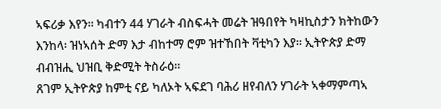ኣፍሪቃ እየን። ካብተን 44 ሃገራት ብስፍሓት መሬት ዝዓበየት ካዛኪስታን ክትከውን እንከላ፡ ዝነኣሰት ድማ እታ ብከተማ ሮም ዝተኸበት ቫቲካን እያ። ኢትዮጵያ ድማ ብብዝሒ ህዝቢ ቅድሚት ትስራዕ።
ጸገም ኢትዮጵያ ከምቲ ናይ ካለኦት ኣፍደገ ባሕሪ ዘየብለን ሃገራት ኣቀማምጣኣ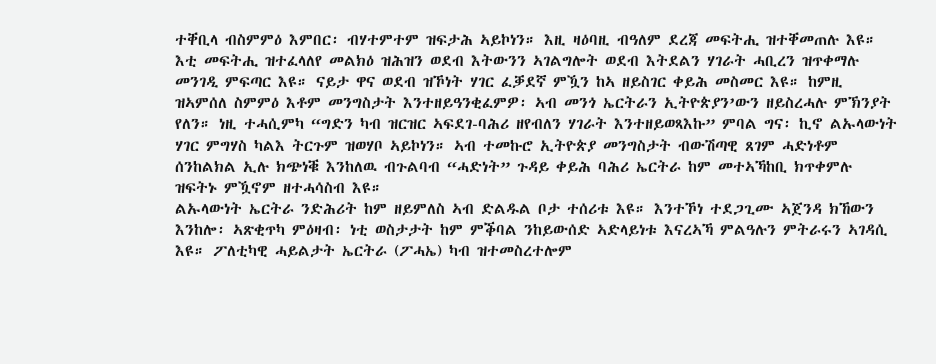ተቐቢላ ብስምምዕ እምበር፡ ብሃተምተም ዝፍታሕ ኣይኮነን። እዚ ዛዕባዚ ብዓለም ደረጃ መፍትሒ ዝተቐመጠሉ እዩ። እቲ መፍትሒ ዝተፈላለየ መልክዕ ዝሕዝን ወደብ እትውንን ኣገልግሎት ወደብ እትደልን ሃገራት ሓቢረን ዝጥቀማሉ መንገዲ ምፍጣር እዩ። ናይታ ዋና ወደብ ዝኾነት ሃገር ፈቓደኛ ምዃን ከኣ ዘይስገር ቀይሕ መስመር እዩ። ከምዚ ዝኣምሰለ ስምምዕ እቶም መንግስታት እንተዘይዓንቂፈምዎ፡ ኣብ መንጎ ኤርትራን ኢትዮጵያን’ውን ዘይስረሓሉ ምኽንያት የለን። ነዚ ተሓሲምካ “ግድን ካብ ዝርዝር ኣፍደገ-ባሕሪ ዘየብለን ሃገራት እንተዘይወጻእኩ” ምባል ግና፡ ኪኖ ልኡላውነት ሃገር ምግሃስ ካልእ ትርጉም ዝወሃቦ ኣይኮነን። ኣብ ተመኩሮ ኢትዮጵያ መንግስታት ብውሽጣዊ ጸገም ሓድነቶም ሰንከልክል ኢሉ ክጭነቑ እንከለዉ ብጉልባብ “ሓድነት” ጉዳይ ቀይሕ ባሕሪ ኤርትራ ከም መተኣኻከቢ ክጥቀምሉ ዝፍትኑ ምዃኖም ዘተሓሳስብ እዩ።
ልኡላውነት ኤርትራ ንድሕሪት ከም ዘይምለስ ኣብ ድልዱል ቦታ ተሰሪቱ እዩ። እንተኾነ ተደጋጊሙ ኣጀንዳ ክኸውን እንከሎ፡ ኣጽቂጥካ ምዕዛብ፡ ነቲ ወስታታት ከም ምቕባል ንከይውሰድ ኣድላይነቱ እናረኣኻ ምልዓሉን ምትራሩን ኣገዳሲ እዩ። ፖለቲካዊ ሓይልታት ኤርትራ (ፖሓኤ) ካብ ዝተመስረተሎም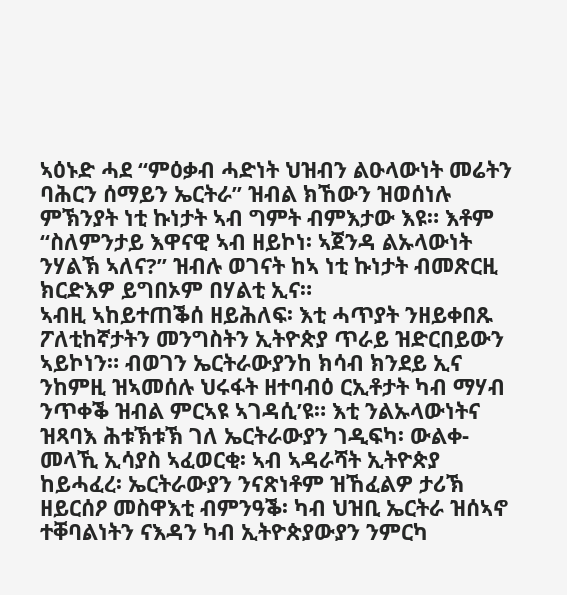ኣዕኑድ ሓደ “ምዕቃብ ሓድነት ህዝብን ልዑላውነት መሬትን ባሕርን ሰማይን ኤርትራ” ዝብል ክኸውን ዝወሰነሉ ምኽንያት ነቲ ኩነታት ኣብ ግምት ብምእታው እዩ። እቶም “ስለምንታይ እዋናዊ ኣብ ዘይኮነ፡ ኣጀንዳ ልኡላውነት ንሃልኽ ኣለና?” ዝብሉ ወገናት ከኣ ነቲ ኩነታት ብመጽርዚ ክርድእዎ ይግበኦም በሃልቲ ኢና።
ኣብዚ ኣከይተጠቕሰ ዘይሕለፍ፡ እቲ ሓጥያት ንዘይቀበጹ ፖለቲከኛታትን መንግስትን ኢትዮጵያ ጥራይ ዝድርበይውን ኣይኮነን። ብወገን ኤርትራውያንከ ክሳብ ክንደይ ኢና ንከምዚ ዝኣመሰሉ ህሩፋት ዘተባብዕ ርኢቶታት ካብ ማሃብ ንጥቀቕ ዝብል ምርኣዩ ኣገዳሲ’ዩ። እቲ ንልኡላውነትና ዝጻባእ ሕቱኽቱኽ ገለ ኤርትራውያን ገዲፍካ፡ ውልቀ-መላኺ ኢሳያስ ኣፈወርቂ፡ ኣብ ኣዳራሻት ኢትዮጵያ ከይሓፈረ፡ ኤርትራውያን ንናጽነቶም ዝኸፈልዎ ታሪኽ ዘይርሰዖ መስዋእቲ ብምንዓቕ፡ ካብ ህዝቢ ኤርትራ ዝሰኣኖ ተቐባልነትን ናእዳን ካብ ኢትዮጵያውያን ንምርካ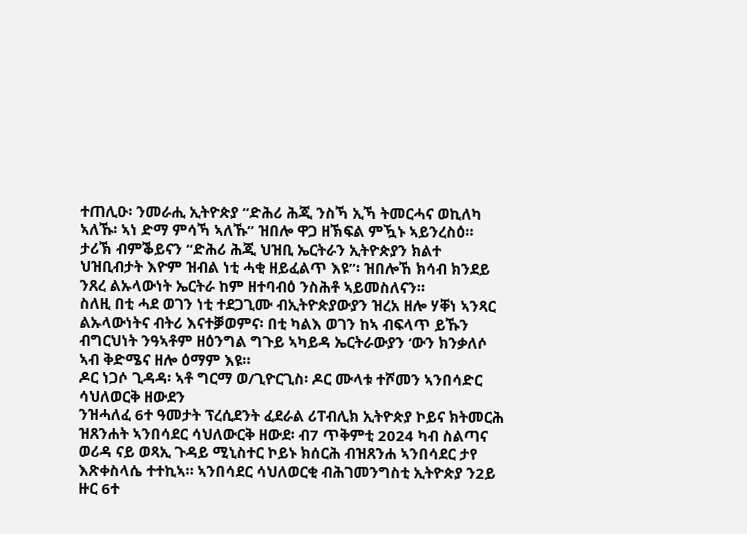ተጠሊዑ፡ ንመራሒ ኢትዮጵያ “ድሕሪ ሕጂ ንስኻ ኢኻ ትመርሓና ወኪለካ ኣለኹ፡ ኣነ ድማ ምሳኻ ኣለኹ” ዝበሎ ዋጋ ዘኽፍል ምዃኑ ኣይንረስዕ። ታሪኽ ብምቕይናን “ድሕሪ ሕጂ ህዝቢ ኤርትራን ኢትዮጵያን ክልተ ህዝቢብታት እዮም ዝብል ነቲ ሓቂ ዘይፈልጥ እዩ”፡ ዝበሎኸ ክሳብ ክንደይ ንጸረ ልኡላውነት ኤርትራ ከም ዘተባብዕ ንስሕቶ ኣይመስለናን።
ስለዚ በቲ ሓደ ወገን ነቲ ተደጋጊሙ ብኢትዮጵያውያን ዝረአ ዘሎ ሃቐነ ኣንጻር ልኡላውነትና ብትሪ እናተቓወምና፡ በቲ ካልእ ወገን ከኣ ብፍላጥ ይኹን ብግርህነት ንዓኣቶም ዘዕንግል ግጉይ ኣካይዳ ኤርትራውያን ‘ውን ክንቃለሶ ኣብ ቅድሜና ዘሎ ዕማም እዩ።
ዶር ነጋሶ ጊዳዳ፡ ኣቶ ግርማ ወ/ጊዮርጊስ፡ ዶር ሙላቱ ተሾመን ኣንበሳድር ሳህለወርቅ ዘውደን
ንዝሓለፈ 6ተ ዓመታት ፕረሲደንት ፈደራል ሪፐብሊክ ኢትዮጵያ ኮይና ክትመርሕ ዝጸንሐት ኣንበሳደር ሳህለውርቅ ዘውደ፡ ብ7 ጥቅምቲ 2024 ካብ ስልጣና ወሪዳ ናይ ወጻኢ ጉዳይ ሚኒስተር ኮይኑ ክሰርሕ ብዝጸንሐ ኣንበሳደር ታየ እጽቀስላሴ ተተኪኣ። ኣንበሳደር ሳህለወርቂ ብሕገመንግስቲ ኢትዮጵያ ን2ይ ዙር 6ተ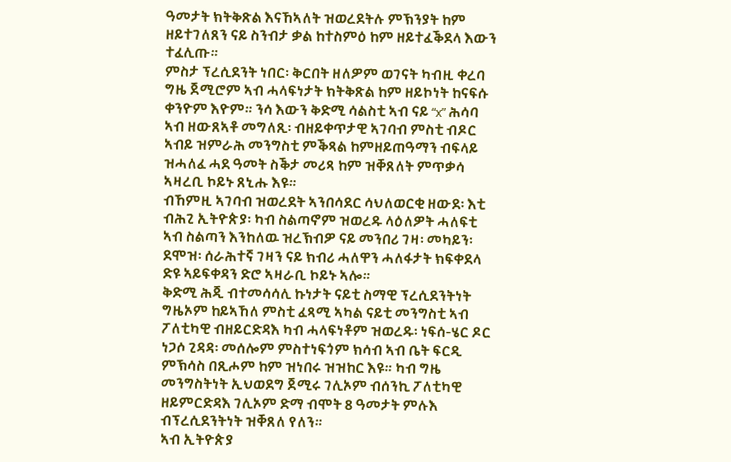ዓመታት ክትቅጽል እናኸኣለት ዝወረደትሉ ምኽንያት ከም ዘይተገለጸን ናይ ስንብታ ቃል ከተስምዕ ከም ዘይተፈቕደላ እውን ተፈሊጡ።
ምስታ ፕረሲደንት ነበር፡ ቅርበት ዘለዎም ወገናት ካብዚ ቀረባ ግዜ ጀሚሮም ኣብ ሓላፍነታት ክትቅጽል ከም ዘይኮነት ከናፍሱ ቀንዮም እዮም። ንሳ እውን ቅድሚ ሳልስቲ ኣብ ናይ “x” ሕሳባ ኣብ ዘውጸኣቶ መግለጺ፡ ብዘይቀጥታዊ ኣገባብ ምስቲ ብዶር ኣብይ ዝምራሕ መንግስቲ ምቕጻል ከምዘይጠዓማን ብፍላይ ዝሓለፈ ሓደ ዓመት ስቕታ መሪጻ ከም ዝቐጸለት ምጥቃሳ ኣዛረቢ ኮይኑ ጸኒሑ እዩ።
ብኸምዚ ኣገባብ ዝወረደት ኣንበሳደር ሳህለወርቂ ዘውደ፡ እቲ ብሕጊ ኢትዮጵያ፡ ካብ ስልጣኖም ዝወረዱ ላዕለዎት ሓለፍቲ ኣብ ስልጣን እንከለዉ ዝረኽብዎ ናይ መንበሪ ገዛ፡ መካይን፡ ደሞዝ፡ ሰራሕተኛ ገዛን ናይ ክብሪ ሓለዋን ሓለፋታት ክፍቀደላ ድዩ ኣይፍቀዳን ድሮ ኣዛራቢ ኮይኑ ኣሎ።
ቅድሚ ሕጂ ብተመሳሳሊ ኩነታት ናይቲ ስማዊ ፕረሲደንትነት ግዜኦም ከይኣኸለ ምስቲ ፈጻሚ ኣካል ናይቲ መንግስቲ ኣብ ፖለቲካዊ ብዘይርድዳእ ካብ ሓላፍነቶም ዝወረዱ፡ ነፍሰ-ሄር ዶር ነጋሶ ጊዳዳ፡ መሰሎም ምስተነፍጎም ክሳብ ኣብ ቤት ፍርዲ ምኽሳስ በጺሖም ከም ዝነበሩ ዝዝከር እዩ። ካብ ግዜ መንግስትነት ኢህወደግ ጀሚሩ ገሊኦም ብሰንኪ ፖለቲካዊ ዘይምርድዳእ ገሊኦም ድማ ብሞት 8 ዓመታት ምሉእ ብፕረሲደንትነት ዝቐጸለ የለን።
ኣብ ኢትዮጵያ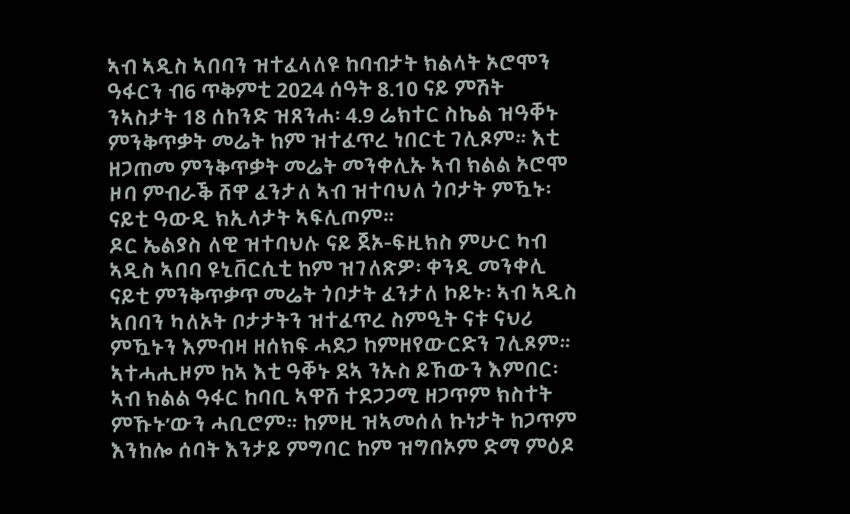ኣብ ኣዲስ ኣበባን ዝተፈላለዩ ከባብታት ክልላት ኦሮሞን ዓፋርን ብ6 ጥቅምቲ 2024 ሰዓት 8.10 ናይ ምሽት ንኣስታት 18 ሰከንድ ዝጸንሐ፡ 4.9 ሬክተር ስኬል ዝዓቐኑ ምንቅጥቃት መሬት ከም ዝተፈጥረ ነበርቲ ገሊጾም። እቲ ዘጋጠመ ምንቅጥቃት መሬት መንቀሊኡ ኣብ ክልል ኦሮሞ ዞባ ምብራቕ ሸዋ ፈንታለ ኣብ ዝተባህለ ጎቦታት ምዃኑ፡ ናይቲ ዓውዲ ክኢላታት ኣፍሊጦም።
ዶር ኤልያስ ለዊ ዝተባህሉ ናይ ጀኦ-ፍዚክስ ምሁር ካብ ኣዲስ ኣበባ ዩኒቨርሲቲ ከም ዝገለጽዎ፡ ቀንዲ መንቀሊ ናይቲ ምንቅጥቃጥ መሬት ጎቦታት ፈንታለ ኮይኑ፡ ኣብ ኣዲስ ኣበባን ካለኦት ቦታታትን ዝተፈጥረ ስምዒት ናቱ ናህሪ ምዃኑን እምብዛ ዘሰክፍ ሓደጋ ከምዘየውርድን ገሊጾም። ኣተሓሒዞም ከኣ እቲ ዓቐኑ ደኣ ንኡስ ይኸውን እምበር፡ ኣብ ክልል ዓፋር ከባቢ ኣዋሽ ተደጋጋሚ ዘጋጥም ክስተት ምኹኑ’ውን ሓቢሮም። ከምዚ ዝኣመሰለ ኩነታት ከጋጥም እንከሎ ሰባት እንታይ ምግባር ከም ዝግበኦም ድማ ምዕዶ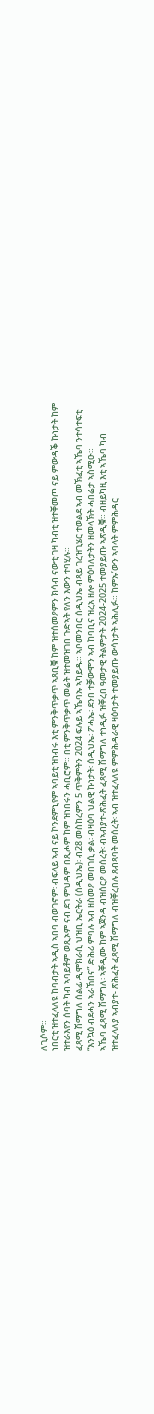ለጊሶም።
ነበርቲ ዝተፈላለዩ ከባብታት ኣዲስ ኣበባ ብወገኖም፡ ብፍላይ ኣብ ናይ ኮንደምኒየም ኣባይቲ ዝነብሩ እቲ ምንቅጥቃጥ ኣጸቢቑ ከም ዝተሰመዖምን ክሳብ ናውቲ ገዛ ካብቲ ዝተቐመጦ ናይ ምውዳቕ ኩነታት ከም ዝተራእየን ሰባት ካብ ኣባይቶም ወጺኦም ናብ ደገ ምህዳም በጺሖም ከም ዝነበሩን ሓቢሮም። በቲ ምንቅጥቃጥ መሬት ዝተመዝገበ ጉድኣት የለን እውን ተባሂሉ።
ፈጻሚ ሽማግለ ሰልፊ ዲሞክራሲ ህዝቢ ኤርትራ (ሰዲህኤ)፡ ብ28 መስከረምን 5 ጥቅምትን 2024 ፍሉይ ኣኼባኡ ኣካይዱ። ኣቦመንበር ሰዲህኤ ብጻይ ገረዝጊሄር ተወልደ ኣብ መኽፈቲ ኣኼባ ንተሳተፍቲ “እንኳዕ ብደሓን ኣራኸበና” ድሕሪ ምባሉ ኣብ ዘስመዖ መበገሲ ቃል፡ ብዛዕባ ህልዊ ኩነታት፡ ሰዲህኤ፡ ፖሓኤ፡ ደንበ ተቓውሞን ኣብ ከባቢና ዝረአ ዘሎ ምዕባለታትን ዘመላኽት ሓበሬታ ኣስሚዑ።
ኣኼባ ፈጻሚ ሽማግለ፡ ኣቐዲሙ ከም ኣጀንዳ ብዝሰርዖ መሰረት፡ ብኣብያተ-ጽሕፈት ፈጻሚ ሽማግለ ተነዲፉ ዝቐረበ ዓመታዊ ትልምታት 2024-2025 ተመያይጡ ኣጽዲቑ። ብዘይካዚ እቲ ኣኼባ ካብ ዝተፈላለያ ኣብያተ- ጽሕፈት ፈጻሚ ሽማግለ ብዝቐረበሉ ጸብጻባት መሰረት፡ ኣብ ዝተፈላለዩ ምምሕዳራዊ ዛዕባታት ተመያይጡ ውሳነታት ኣሕሊፉ። ከምኡ’ውን ኣባላት ምምሕዳር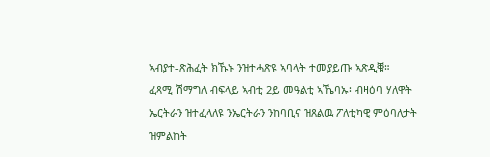ኣብያተ-ጽሕፈት ክኹኑ ንዝተሓጽዩ ኣባላት ተመያይጡ ኣጽዲቑ።
ፈጻሚ ሽማግለ ብፍላይ ኣብቲ 2ይ መዓልቲ ኣኼባኡ፡ ብዛዕባ ሃለዋት ኤርትራን ዝተፈላለዩ ንኤርትራን ንከባቢና ዝጸልዉ ፖለቲካዊ ምዕባለታት ዝምልከት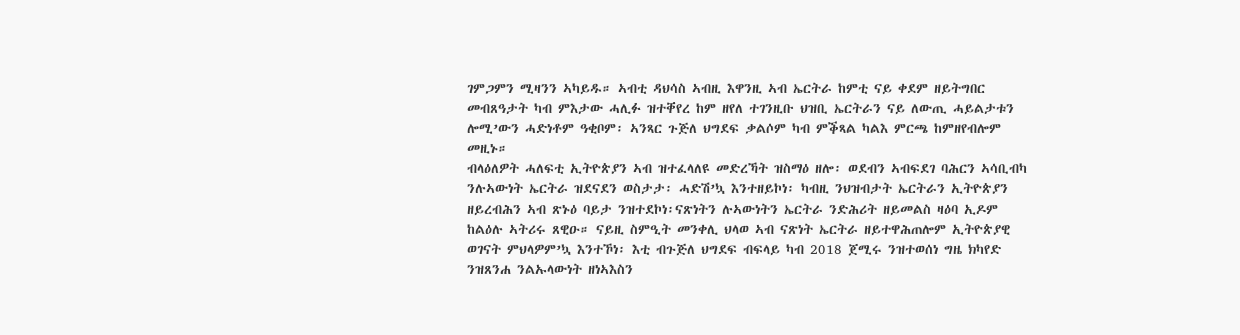ገምጋምን ሚዛንን ኣካይዱ። ኣብቲ ዳህሳስ ኣብዚ እዋንዚ ኣብ ኤርትራ ከምቲ ናይ ቀደም ዘይትግበር መብጸዓታት ካብ ምእታው ሓሊፉ ዝተቐየረ ከም ዘየለ ተገንዚቡ ህዝቢ ኤርትራን ናይ ለውጢ ሓይልታቱን ሎሚ’ውን ሓድነቶም ዓቂቦም፡ ኣንጻር ጉጅለ ህግደፍ ቃልሶም ካብ ምቕጻል ካልእ ምርጫ ከምዘየብሎም መዚኑ።
ብላዕለዎት ሓለፍቲ ኢትዮጵያን ኣብ ዝተፈላለዩ መድረኻት ዝስማዕ ዘሎ፡ ወደብን ኣብፍደገ ባሕርን ኣሳቢብካ ንሉኣውነት ኤርትራ ዝደናደን ወስታታ፡ ሓድሽ’ኳ እንተዘይኮነ፡ ካብዚ ንህዝብታት ኤርትራን ኢትዮጵያን ዘይረብሕን ኣብ ጽኑዕ ባይታ ንዝተደኮነ፡ናጽነትን ሉኣውነትን ኤርትራ ንድሕሪት ዘይመልስ ዛዕባ ኢዶም ከልዕሉ ኣትሪሩ ጸዊዑ። ናይዚ ስምዒት መንቀሊ ህላወ ኣብ ናጽነት ኤርትራ ዘይተዋሕጠሎም ኢትዮጵያዊ ወገናት ምህላዎም’ኳ እንተኾነ፡ እቲ ብጉጅለ ህግደፍ ብፍላይ ካብ 2018 ጀሚሩ ንዝተወሰነ ግዜ ክካየድ ንዝጸንሐ ንልኡላውነት ዘነኣእስን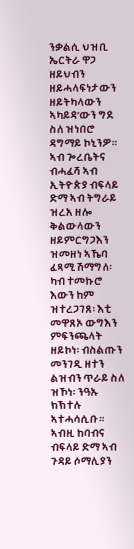ንቃልሲ ህዝቢ ኤርትራ ዋጋ ዘይህብን ዘይሓላፍነታውን ዘይትካላውን ኣካይዳ’ውን ግደ ስለ ዝነበሮ ዳግማይ ኮኒንዎ።
ኣብ ጐረቤትና ብሓፈሻ ኣብ ኢትዮጵያ ብፍላይ ድማ ኣብ ትግራይ ዝረአ ዘሎ ቅልውላውን ዘይምርግጋእን ዝመዘነ ኣኼባ ፈጻሚ ሽማግለ፡ ካብ ተመኩሮ እውን ከም ዝተረጋገጸ፡ እቲ መዋጸኦ ውግእን ምፍንጫላት ዘይኮነ፡ ብስልጡን መንገዲ ዘተን ልዝብን ጥራይ ስለ ዝኾነ፡ ንዓኡ ክኽተሉ ኣተሓሳሲቡ።
ኣብዚ ከባብና ብፍላይ ድማ ኣብ ጉዳይ ሶማሊያን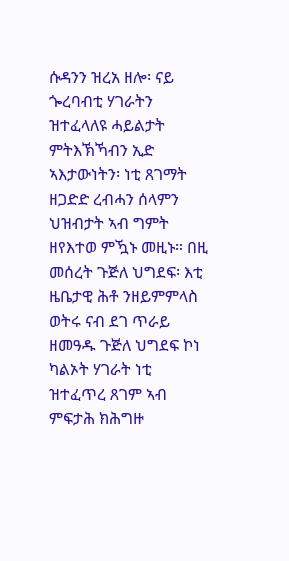ሱዳንን ዝረአ ዘሎ፡ ናይ ጐረባብቲ ሃገራትን ዝተፈላለዩ ሓይልታት ምትእኽኻብን ኢድ ኣእታውነትን፡ ነቲ ጸገማት ዘጋድድ ረብሓን ሰላምን ህዝብታት ኣብ ግምት ዘየእተወ ምዃኑ መዚኑ። በዚ መሰረት ጉጅለ ህግደፍ፡ እቲ ዜቤታዊ ሕቶ ንዘይምምላስ ወትሩ ናብ ደገ ጥራይ ዘመዓዱ ጉጅለ ህግደፍ ኮነ ካልኦት ሃገራት ነቲ ዝተፈጥረ ጸገም ኣብ ምፍታሕ ክሕግዙ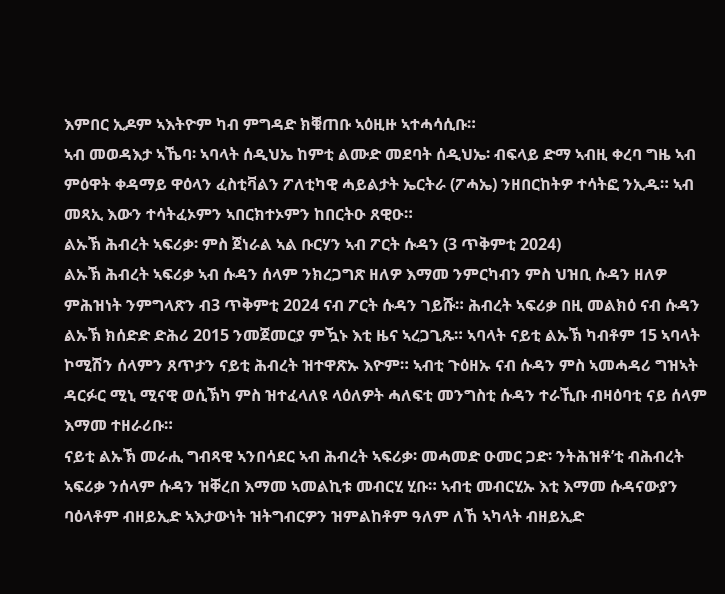እምበር ኢዶም ኣእትዮም ካብ ምግዳድ ክቑጠቡ ኣዕዚዙ ኣተሓሳሲቡ።
ኣብ መወዳእታ ኣኼባ፡ ኣባላት ሰዲህኤ ከምቲ ልሙድ መደባት ሰዲህኤ፡ ብፍላይ ድማ ኣብዚ ቀረባ ግዜ ኣብ ምዕዋት ቀዳማይ ዋዕላን ፈስቲቫልን ፖለቲካዊ ሓይልታት ኤርትራ (ፖሓኤ) ንዘበርከትዎ ተሳትፎ ንኢዱ። ኣብ መጻኢ እውን ተሳትፈኦምን ኣበርክተኦምን ከበርትዑ ጸዊዑ።
ልኡኽ ሕብረት ኣፍሪቃ፡ ምስ ጀነራል ኣል ቡርሃን ኣብ ፖርት ሱዳን (3 ጥቅምቲ 2024)
ልኡኽ ሕብረት ኣፍሪቃ ኣብ ሱዳን ሰላም ንክረጋግጽ ዘለዎ እማመ ንምርካብን ምስ ህዝቢ ሱዳን ዘለዎ ምሕዝነት ንምግላጽን ብ3 ጥቅምቲ 2024 ናብ ፖርት ሱዳን ገይሹ። ሕብረት ኣፍሪቃ በዚ መልክዕ ናብ ሱዳን ልኡኽ ክሰድድ ድሕሪ 2015 ንመጀመርያ ምዃኑ እቲ ዜና ኣረጋጊጹ። ኣባላት ናይቲ ልኡኽ ካብቶም 15 ኣባላት ኮሚሽን ሰላምን ጸጥታን ናይቲ ሕብረት ዝተዋጽኡ እዮም። ኣብቲ ጉዕዘኡ ናብ ሱዳን ምስ ኣመሓዳሪ ግዝኣት ዳርፉር ሚኒ ሚናዊ ወሲኽካ ምስ ዝተፈላለዩ ላዕለዎት ሓለፍቲ መንግስቲ ሱዳን ተራኺቡ ብዛዕባቲ ናይ ሰላም እማመ ተዘራሪቡ።
ናይቲ ልኡኽ መራሒ ግብጻዊ ኣንበሳደር ኣብ ሕብረት ኣፍሪቃ፡ መሓመድ ዑመር ጋድ፡ ንትሕዝቶ’ቲ ብሕብረት ኣፍሪቃ ንሰላም ሱዳን ዝቐረበ እማመ ኣመልኪቱ መብርሂ ሂቡ። ኣብቲ መብርሂኡ እቲ እማመ ሱዳናውያን ባዕላቶም ብዘይኢድ ኣእታውነት ዝትግብርዎን ዝምልከቶም ዓለም ለኸ ኣካላት ብዘይኢድ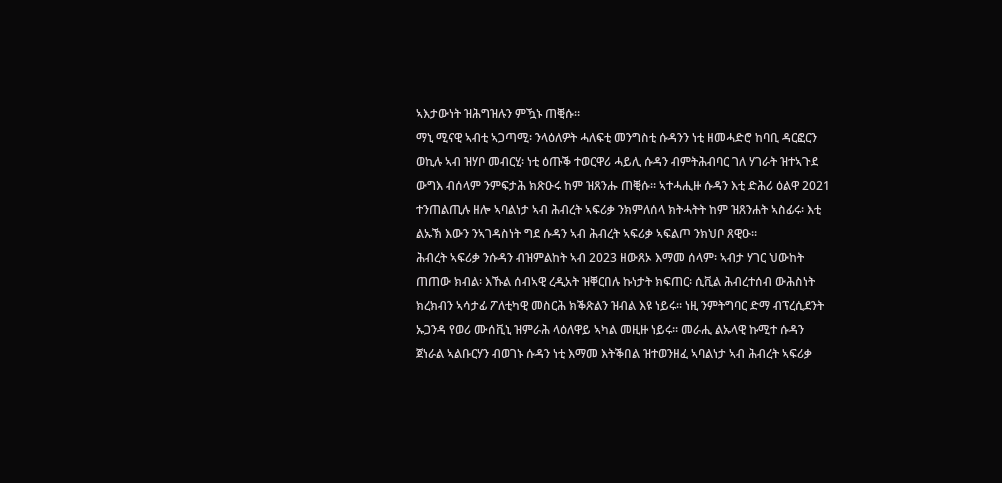ኣእታውነት ዝሕግዝሉን ምዃኑ ጠቒሱ።
ማኒ ሚናዊ ኣብቲ ኣጋጣሚ፡ ንላዕለዎት ሓለፍቲ መንግስቲ ሱዳንን ነቲ ዘመሓድሮ ከባቢ ዳርፎርን ወኪሉ ኣብ ዝሃቦ መብርሂ፡ ነቲ ዕጡቕ ተወርዋሪ ሓይሊ ሱዳን ብምትሕብባር ገለ ሃገራት ዝተኣጉደ ውግእ ብሰላም ንምፍታሕ ክጽዑሩ ከም ዝጸንሑ ጠቒሱ። ኣተሓሒዙ ሱዳን እቲ ድሕሪ ዕልዋ 2021 ተንጠልጢሉ ዘሎ ኣባልነታ ኣብ ሕብረት ኣፍሪቃ ንክምለሰላ ክትሓትት ከም ዝጸንሐት ኣስፊሩ፡ እቲ ልኡኽ እውን ንኣገዳስነት ግደ ሱዳን ኣብ ሕብረት ኣፍሪቃ ኣፍልጦ ንክህቦ ጸዊዑ።
ሕብረት ኣፍሪቃ ንሱዳን ብዝምልከት ኣብ 2023 ዘውጸኦ እማመ ሰላም፡ ኣብታ ሃገር ህውከት ጠጠው ክብል፡ እኹል ሰብኣዊ ረዲአት ዝቐርበሉ ኩነታት ክፍጠር፡ ሲቪል ሕብረተሰብ ውሕስነት ክረክብን ኣሳታፊ ፖለቲካዊ መስርሕ ክቕጽልን ዝብል እዩ ነይሩ። ነዚ ንምትግባር ድማ ብፕረሲደንት ኡጋንዳ የወሪ ሙሰቪኒ ዝምራሕ ላዕለዋይ ኣካል መዚዙ ነይሩ። መራሒ ልኡላዊ ኩሚተ ሱዳን ጀነራል ኣልቡርሃን ብወገኑ ሱዳን ነቲ እማመ እትቕበል ዝተወንዘፈ ኣባልነታ ኣብ ሕብረት ኣፍሪቃ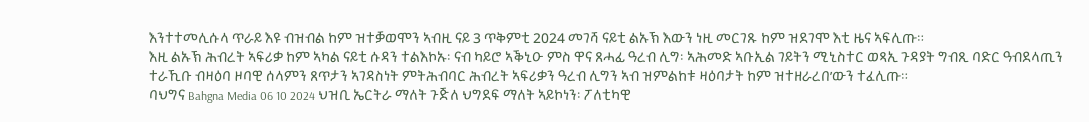እንተተመሊሱላ ጥራይ እዩ ብዝብል ከም ዝተቓወሞን ኣብዚ ናይ 3 ጥቅምቲ 2024 መገሻ ናይቲ ልኡኽ እውን ነዚ መርገጹ ከም ዝደገሞ እቲ ዜና ኣፍሊጡ።
እዚ ልኡኽ ሕብረት ኣፍሪቃ ከም ኣካል ናይቲ ሱዳን ተልእኮኡ፡ ናብ ካይሮ ኣቕኒዑ ምስ ዋና ጸሓፊ ዓረብ ሊግ፡ ኣሕመድ ኣቡኢል ገይትን ሚኒስተር ወጻኢ ጉዳያት ግብጺ ባድር ዓብደላጢን ተራኺቡ ብዛዕባ ዞባዊ ሰላምን ጸጥታን ኣገዳስነት ምትሕብባር ሕብረት ኣፍሪቃን ዓረብ ሊግን ኣብ ዝምልከቱ ዛዕባታት ከም ዝተዘራረበ’ውን ተፈሊጡ።
ባህግና Bahgna Media 06 10 2024 ህዝቢ ኤርትራ ማለት ጉጅለ ህግደፍ ማለት ኣይኮነን፡ ፖለቲካዊ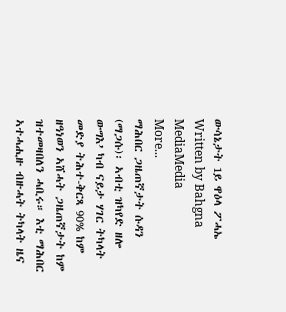ውሳኔታት 1ይ ዋዕላ ፖሓኤ
Written by Bahgna MediaMedia
More...
ማሕበር ጋዜጠኛታት ሱዳን (ማጋሱ)፡ ኣብቲ ዝካየድ ዘሎ ውግእ’ ካብ ናይታ ሃገር ትካላት መድያ ትሕተ-ቅርጻ 90% ከም ዘዓነወን ኣሸሓት ጋዜጠኛታት ከም ዝተመዛበለን ሓቢሩ። እቲ ማሕበር ኣተሓሒዙ ብዙሓት ትካላት ዜና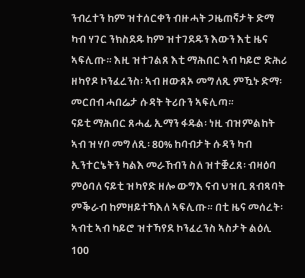ንብረተን ከም ዝተሰርቀን ብዙሓት ጋዜጠኛታት ድማ ካብ ሃገር ንክስደዱ ከም ዝተገደዱን እውን እቲ ዜና ኣፍሊጡ። እዚ ዝተገልጸ እቲ ማሕበር ኣብ ካይሮ ድሕሪ ዘካየዶ ኮንፈረንስ፡ ኣብ ዘውጸኦ መግለጺ ምዃኑ ድማ፡ መርበብ ሓበሬታ ሱዳት ትሪቡን ኣፍሊጣ።
ናይቲ ማሕበር ጸሓፊ ኢማን ፋዱል፡ ነዚ ብዝምልከት ኣብ ዝሃቦ መግለጺ፡ 80% ከባብታት ሱዳን ካብ ኢንተርኔትን ካልእ መራኸብን ስለ ዝተቛረጸ፡ ብዛዕባ ምዕባለ ናይቲ ዝካየድ ዘሎ ውግእ ናብ ህዝቢ ጸብጻባት ምቕራብ ከምዘይተኻእለ ኣፍሊጡ። በቲ ዜና መሰረት፡ ኣብቲ ኣብ ካይሮ ዝተኻየደ ኮንፈረንስ ኣስታት ልዕሊ 100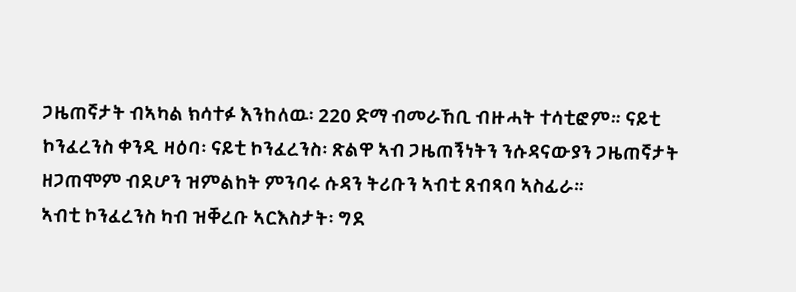ጋዜጠኛታት ብኣካል ክሳተፉ እንከለዉ፡ 220 ድማ ብመራኸቢ ብዙሓት ተሳቲፎም። ናይቲ ኮንፈረንስ ቀንዲ ዛዕባ፡ ናይቲ ኮንፈረንስ፡ ጽልዋ ኣብ ጋዜጠኝነትን ንሱዳናውያን ጋዜጠኛታት ዘጋጠሞም ብደሆን ዝምልከት ምንባሩ ሱዳን ትሪቡን ኣብቲ ጸብጻባ ኣስፊራ።
ኣብቲ ኮንፈረንስ ካብ ዝቐረቡ ኣርእስታት፡ ግደ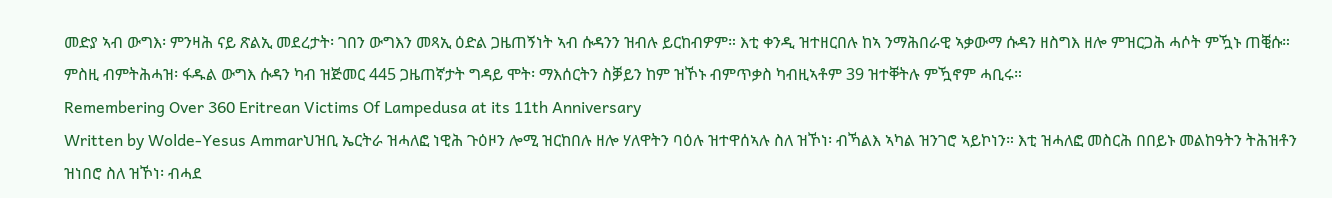መድያ ኣብ ውግእ፡ ምንዛሕ ናይ ጽልኢ መደረታት፡ ገበን ውግእን መጻኢ ዕድል ጋዜጠኝነት ኣብ ሱዳንን ዝብሉ ይርከብዎም። እቲ ቀንዲ ዝተዘርበሉ ከኣ ንማሕበራዊ ኣቃውማ ሱዳን ዘስግእ ዘሎ ምዝርጋሕ ሓሶት ምዃኑ ጠቒሱ። ምስዚ ብምትሕሓዝ፡ ፋዱል ውግእ ሱዳን ካብ ዝጅመር 445 ጋዜጠኛታት ግዳይ ሞት፡ ማእሰርትን ስቓይን ከም ዝኾኑ ብምጥቃስ ካብዚኣቶም 39 ዝተቐትሉ ምዃኖም ሓቢሩ።
Remembering Over 360 Eritrean Victims Of Lampedusa at its 11th Anniversary
Written by Wolde-Yesus Ammarህዝቢ ኤርትራ ዝሓለፎ ነዊሕ ጉዕዞን ሎሚ ዝርከበሉ ዘሎ ሃለዋትን ባዕሉ ዝተዋሰኣሉ ስለ ዝኾነ፡ ብኻልእ ኣካል ዝንገሮ ኣይኮነን። እቲ ዝሓለፎ መስርሕ በበይኑ መልከዓትን ትሕዝቶን ዝነበሮ ስለ ዝኾነ፡ ብሓደ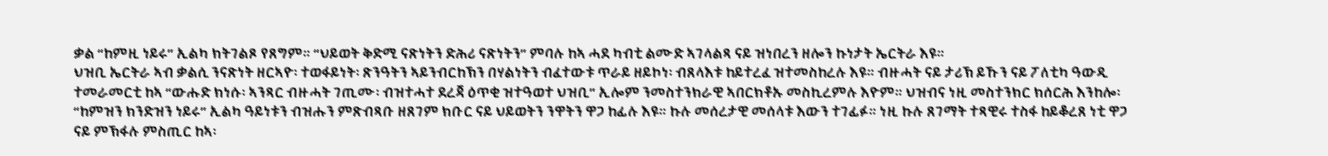ቃል “ከምዚ ነይሩ” ኢልካ ክትገልጾ የጸግም። “ህይወት ቅድሚ ናጽነትን ድሕሪ ናጽነትን” ምባሉ ከኣ ሓደ ካብቲ ልሙድ ኣገላልጻ ናይ ዝነበረን ዘሎን ኩነታት ኤርትራ እዩ።
ህዝቢ ኤርትራ ኣብ ቃልሲ ንናጽነት ዘርኣዮ፡ ተወፋይነት፡ ጽንዓትን ኣይንብርከኽን በሃልነትን ብፈተውቱ ጥራይ ዘይኮነ፡ ብጸላእቱ ከይተረፈ ዝተመስከረሉ እዩ። ብዙሓት ናይ ታሪኽ ይኹን ናይ ፖለቲካ ዓውዲ ተመራመርቲ ከኣ “ውሑድ ክነሱ፡ ኣንጻር ብዙሓት ገጢሙ፡ ብዝተሓተ ደረጃ ዕጥቂ ዝተዓወተ ህዝቢ” ኢሎም ንመስተንክራዊ ኣበርክቶኡ መስኪረምሉ እዮም። ህዝብና ነዚ መስተንክር ክሰርሕ እንከሎ፡ “ከምዝን ክንድዝን ነይሩ” ኢልካ ዓይነቱን ብዝሑን ምጽብጻቡ ዘጸገም ክቡር ናይ ህይወትን ንዋትን ዋጋ ከፊሉ እዩ። ኩሉ መሰረታዊ መሰላቱ እውን ተገፊፉ። ነዚ ኩሉ ጸገማት ተጻዊሩ ተስፋ ከይቆረጸ ነቲ ዋጋ ናይ ምኽፋሉ ምስጢር ከኣ፡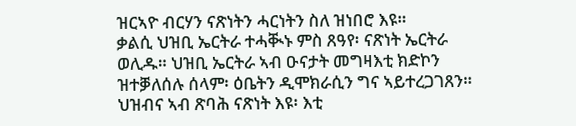ዝርኣዮ ብርሃን ናጽነትን ሓርነትን ስለ ዝነበሮ እዩ።
ቃልሲ ህዝቢ ኤርትራ ተሓቚኑ ምስ ጸዓየ፡ ናጽነት ኤርትራ ወሊዱ። ህዝቢ ኤርትራ ኣብ ዑናታት መግዛእቲ ክድኮን ዝተቓለሰሉ ሰላም፡ ዕቤትን ዲሞክራሲን ግና ኣይተረጋገጸን። ህዝብና ኣብ ጽባሕ ናጽነት እዩ፡ እቲ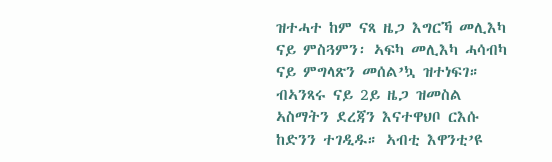ዝተሓተ ከም ናጻ ዜጋ እግርኻ መሊእካ ናይ ምስጓምን፡ ኣፍካ መሊእካ ሓሳብካ ናይ ምግላጽን መሰል’ኳ ዝተነፍገ። ብኣንጻሩ ናይ 2ይ ዜጋ ዝመስል ኣስማትን ደረጃን እናተዋህቦ ርእሱ ከድንን ተገዲዱ። ኣብቲ እዋንቲ’ዩ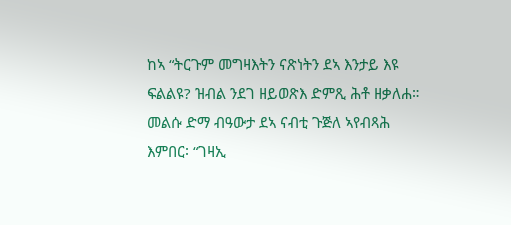ከኣ “ትርጉም መግዛእትን ናጽነትን ደኣ እንታይ እዩ ፍልልዩ? ዝብል ንደገ ዘይወጽእ ድምጺ ሕቶ ዘቃለሐ። መልሱ ድማ ብዓውታ ደኣ ናብቲ ጉጅለ ኣየብጻሕ እምበር፡ “ገዛኢ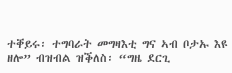ተቐይሩ፡ ተግባራት መግዛእቲ ግና ኣብ ቦታኡ እዩ ዘሎ” ብዝብል ዝቕለስ፡ “ግዜ ደርጊ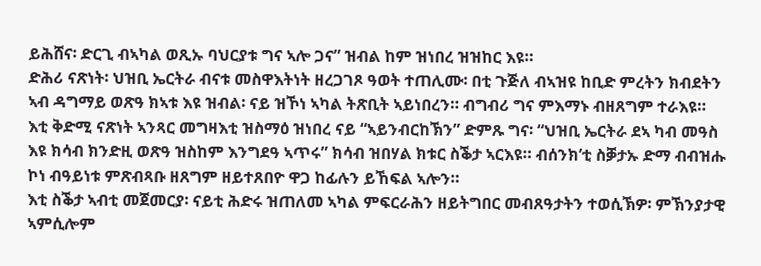ይሕሸና፡ ድርጊ ብኣካል ወጺኡ ባህርያቱ ግና ኣሎ ጋና” ዝብል ከም ዝነበረ ዝዝከር እዩ።
ድሕሪ ናጽነት፡ ህዝቢ ኤርትራ ብናቱ መስዋእትነት ዘረጋገጾ ዓወት ተጠሊሙ፡ በቲ ጉጅለ ብኣዝዩ ከቢድ ምረትን ክብደትን ኣብ ዳግማይ ወጽዓ ክኣቱ እዩ ዝብል፡ ናይ ዝኾነ ኣካል ትጽቢት ኣይነበረን። ብግብሪ ግና ምእማኑ ብዘጸግም ተራእዩ። እቲ ቅድሚ ናጽነት ኣንጻር መግዛእቲ ዝስማዕ ዝነበረ ናይ “ኣይንብርከኽን” ድምጹ ግና፡ “ህዝቢ ኤርትራ ደኣ ካብ መዓስ እዩ ክሳብ ክንድዚ ወጽዓ ዝስከም እንግደዓ ኣጥሩ” ክሳብ ዝበሃል ክቱር ስቕታ ኣርእዩ። ብሰንክ’ቲ ስቓታኡ ድማ ብብዝሑ ኮነ ብዓይነቱ ምጽብጻቡ ዘጸግም ዘይተጸበዮ ዋጋ ከፊሉን ይኸፍል ኣሎን።
እቲ ስቕታ ኣብቲ መጀመርያ፡ ናይቲ ሕድሩ ዝጠለመ ኣካል ምፍርራሕን ዘይትግበር መብጸዓታትን ተወሲኽዎ፡ ምኽንያታዊ ኣምሲሎም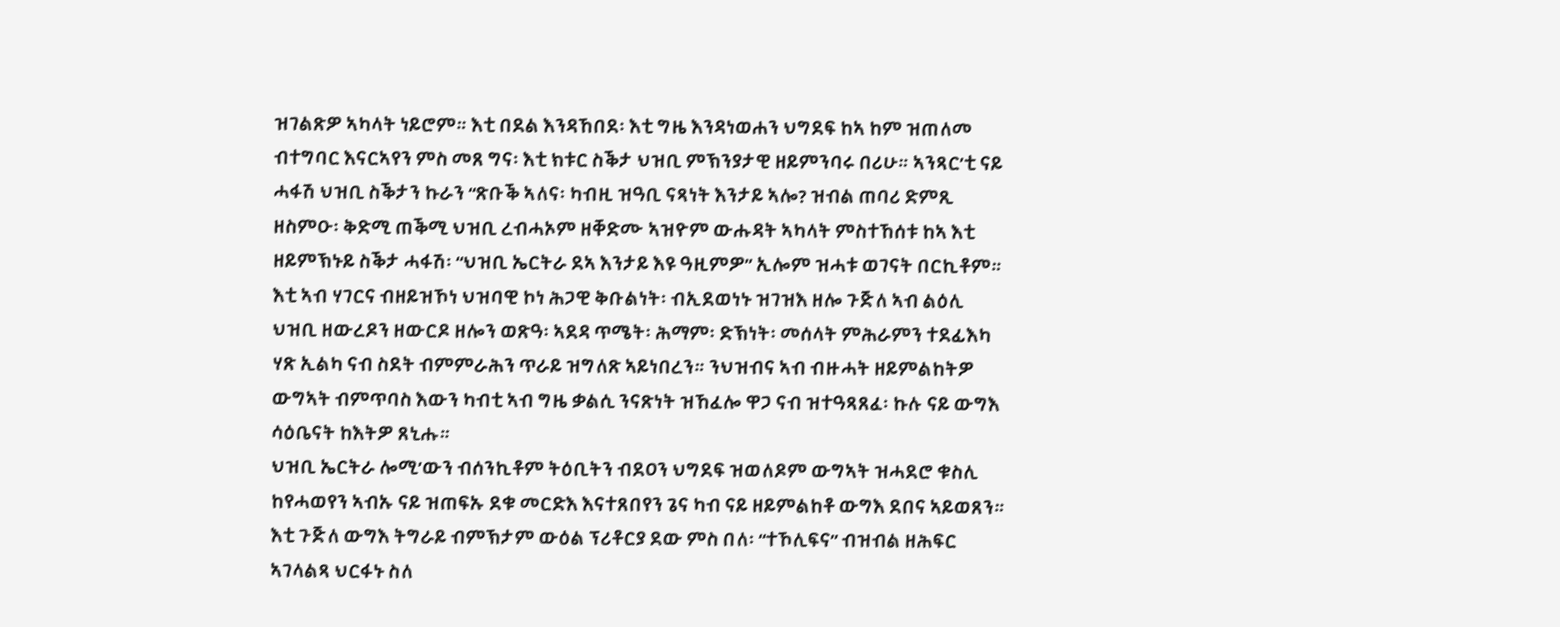ዝገልጽዎ ኣካላት ነይሮም። እቲ በደል እንዳኸበደ፡ እቲ ግዜ እንዳነወሐን ህግደፍ ከኣ ከም ዝጠለመ ብተግባር እናርኣየን ምስ መጸ ግና፡ እቲ ክቱር ስቕታ ህዝቢ ምኽንያታዊ ዘይምንባሩ በሪሁ። ኣንጻር’ቲ ናይ ሓፋሽ ህዝቢ ስቕታን ኩራን “ጽቡቕ ኣለና፡ ካብዚ ዝዓቢ ናጻነት እንታይ ኣሎ? ዝብል ጠባሪ ድምጺ ዘስምዑ፡ ቅድሚ ጠቕሚ ህዝቢ ረብሓኦም ዘቐድሙ ኣዝዮም ውሑዳት ኣካላት ምስተኸሰቱ ከኣ እቲ ዘይምኽኑይ ስቕታ ሓፋሽ፡ “ህዝቢ ኤርትራ ደኣ እንታይ እዩ ዓዚምዎ” ኢሎም ዝሓቱ ወገናት በርኪቶም።
እቲ ኣብ ሃገርና ብዘይዝኾነ ህዝባዊ ኮነ ሕጋዊ ቅቡልነት፡ ብኢደወነኑ ዝገዝእ ዘሎ ጉጅለ ኣብ ልዕሊ ህዝቢ ዘውረዶን ዘውርዶ ዘሎን ወጽዓ፡ ኣደዳ ጥሜት፡ ሕማም፡ ድኽነት፡ መሰላት ምሕራምን ተደፊእካ ሃጽ ኢልካ ናብ ስደት ብምምራሕን ጥራይ ዝግለጽ ኣይነበረን። ንህዝብና ኣብ ብዙሓት ዘይምልከትዎ ውግኣት ብምጥባስ እውን ካብቲ ኣብ ግዜ ቃልሲ ንናጽነት ዝኸፈሎ ዋጋ ናብ ዝተዓጻጸፈ፡ ኩሉ ናይ ውግእ ሳዕቤናት ከእትዎ ጸኒሑ።
ህዝቢ ኤርትራ ሎሚ’ውን ብሰንኪቶም ትዕቢትን ብደዐን ህግደፍ ዝወለዶም ውግኣት ዝሓደሮ ቁስሊ ከየሓወየን ኣብኡ ናይ ዝጠፍኡ ደቁ መርድእ እናተጸበየን ጌና ካብ ናይ ዘይምልከቶ ውግእ ደበና ኣይወጸን። እቲ ጉጅለ ውግእ ትግራይ ብምኽታም ውዕል ፕሪቶርያ ደው ምስ በለ፡ “ተኾሊፍና” ብዝብል ዘሕፍር ኣገላልጻ ህርፋኑ ስለ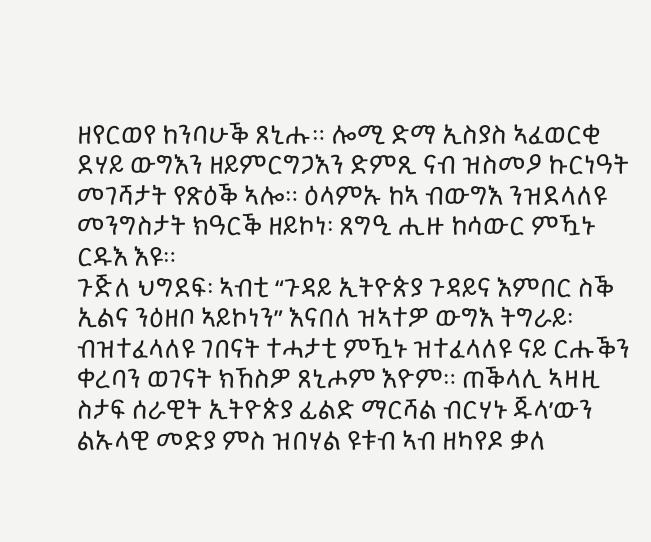ዘየርወየ ከንባሁቕ ጸኒሑ። ሎሚ ድማ ኢስያስ ኣፈወርቂ ደሃይ ውግእን ዘይምርግጋእን ድምጺ ናብ ዝስመዖ ኩርነዓት መገሻታት የጽዕቕ ኣሎ። ዕላምኡ ከኣ ብውግእ ንዝደላለዩ መንግስታት ክዓርቕ ዘይኮነ፡ ጸግዒ ሒዙ ከሳውር ምዃኑ ርዱእ እዩ።
ጉጅለ ህግደፍ፡ ኣብቲ “ጉዳይ ኢትዮጵያ ጉዳይና እምበር ስቕ ኢልና ንዕዘቦ ኣይኮነን” እናበለ ዝኣተዎ ውግእ ትግራይ፡ ብዝተፈላለዩ ገበናት ተሓታቲ ምዃኑ ዝተፈላለዩ ናይ ርሑቕን ቀረባን ወገናት ክኸስዎ ጸኒሖም እዮም። ጠቕላሊ ኣዛዚ ስታፍ ሰራዊት ኢትዮጵያ ፊልድ ማርሻል ብርሃኑ ጁላ’ውን ልኡላዊ መድያ ምስ ዝበሃል ዩቱብ ኣብ ዘካየዶ ቃለ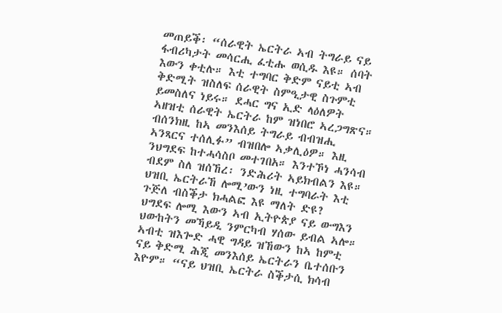መጠይቕ፡ “ሰራዊት ኤርትራ ኣብ ትግራይ ናይ ፋብሪካታት መሳርሒ ፈቲሑ ወሲዱ እዩ። ሰባት እውን ቀቲሉ። እቲ ተግባር ቅድም ናይቲ ኣብ ቅድሚት ዝስለፍ ሰራዊት ስምዒታዊ ስጉምቲ ይመስለና ነይሩ። ደሓር ግና ኢድ ላዕለዎት ኣዘዝቲ ሰራዊት ኤርትራ ከም ዝነበሮ ኣረጋግጽና። ብሰንክዚ ከኣ መንእሰይ ትግራይ ብብዝሒ ኣንጻርና ተሰሊፉ” ብዝበሎ ኣቃሊዕዎ። እዚ ንህግደፍ ከተሓሳስቦ መተገበአ። እንተኾነ ሓንሳብ ብደም ስለ ዝሰኸረ፡ ንድሕሪት ኣይክብልን እዩ። ህዝቢ ኤርትራኸ ሎሚ’ውን ነዚ ተግባራት እቲ ጉጅለ ብስቕታ ክሓልፎ እዩ ማለት ድዩ?
ህግደፍ ሎሚ እውን ኣብ ኢትዮጵያ ናይ ውግእን ህውከትን መኻይዲ ንምርካብ ሃሰው ይብል ኣሎ። ኣብቲ ዝእጐድ ሓዊ ግዳይ ዝኸውን ከኣ ከምቲ ናይ ቅድሚ ሕጂ መንእሰይ ኤርትራን ቤተሰቡን እዮም። “ናይ ህዝቢ ኤርትራ ስቕታሲ ክሳብ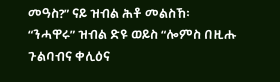መዓስ?” ናይ ዝብል ሕቶ መልስኸ፡ “ንሓዋሩ” ዝብል ድዩ ወይስ “ሎምስ በዚሑ ጉልባብና ቀሊዕና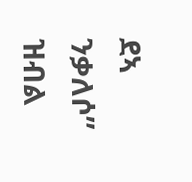ደኣ ንቃለሶ” ዝብል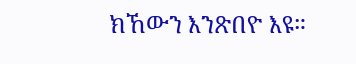ክኸውን እንጽበዮ እዩ።